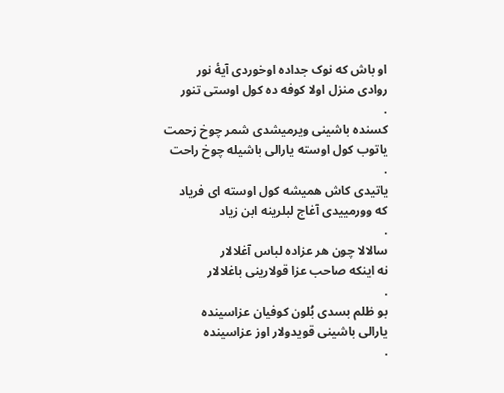او باش که نوک جداده اوخوردی آیۀ نور
روادی منزل اولا کوفه ده کول اوستی تنور
.
کسنده باشینی ویرمیشدی شمر چوخ زحمت
یاتوب کول اوسته یارالی باشیله چوخ راحت
.
یاتیدی کاش همیشه کول اوسته ای فریاد
که وورمییدی آغاج لبلرینه ابن زیاد
.
سالالا چون هر عزاده لباس آغلالار
نه اینکه صاحب عزا قولارینی باغلالار
.
بو ظلم بسدی بُلون کوفیان عزاسینده
یارالی باشینی قویدولار اوز عزاسینده
.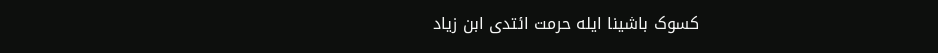کسوک باشینا ایله حرمت ائتدی ابن زیاد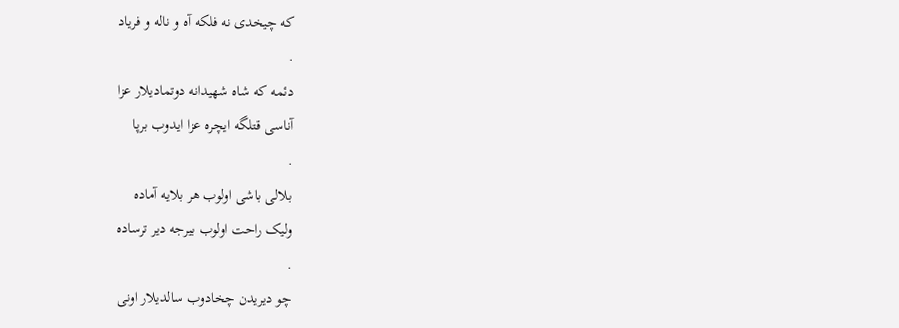که چیخدی نه فلکه آه و ناله و فریاد
.
دئمه که شاه شهیدانه دوتمادیلار عزا
آناسی قتلگه ایچره عزا ایدوب برپا
.
بلالی باشی اولوب هر بلایه آماده
ولیک راحت اولوب بیرجه دیر ترساده
.
چو دیریدن چخادوب سالدیلار اونی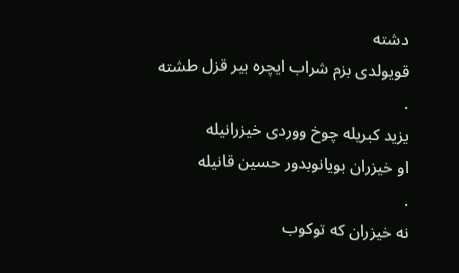دشته
قویولدی بزم شراب ایچره بیر قزل طشته
.
یزید کبریله چوخ ووردی خیزرانیله
او خیزران بویانوبدور حسین قانیله
.
نه خیزران که توکوب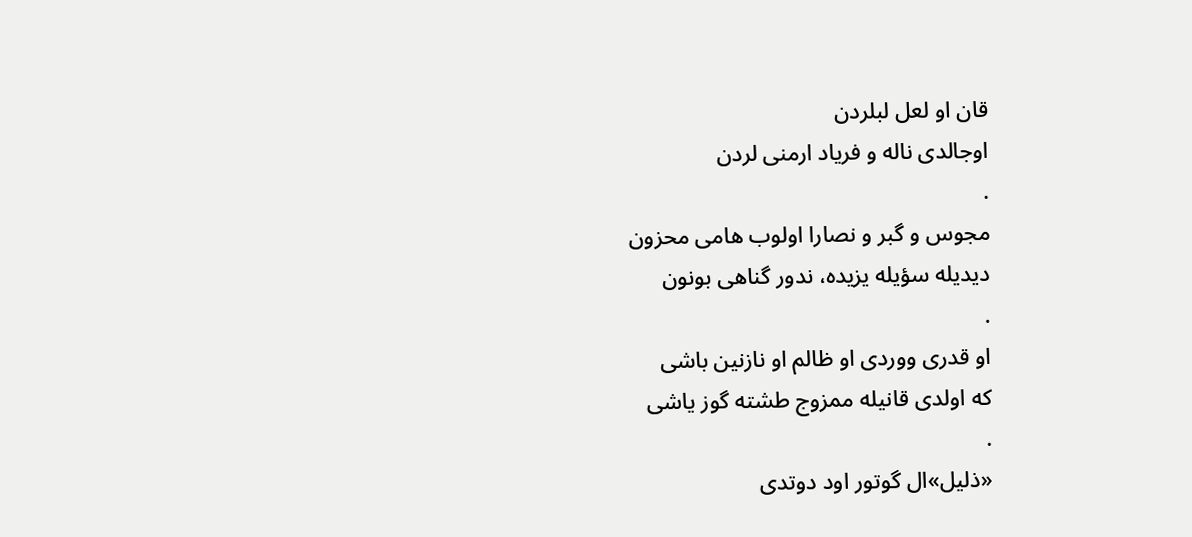قان او لعل لبلردن
اوجالدی ناله و فریاد ارمنی لردن
.
مجوس و گبر و نصارا اولوب هامی محزون
دیدیله سؤیله یزیده، ندور گناهی بونون
.
او قدری ووردی او ظالم او نازنین باشی
که اولدی قانیله ممزوج طشته گوز یاشی
.
«ذلیل»ال گوتور اود دوتدی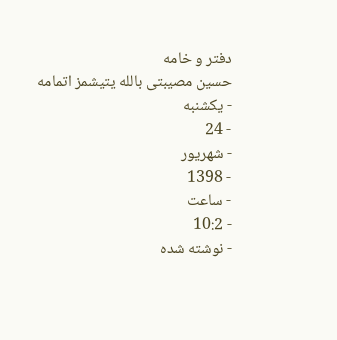دفتر و خامه
حسین مصیبتی بالله یتیشمز اتمامه
- یکشنبه
- 24
- شهریور
- 1398
- ساعت
- 10:2
- نوشته شده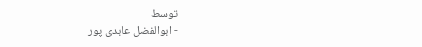توسط
- ابوالفضل عابدی پور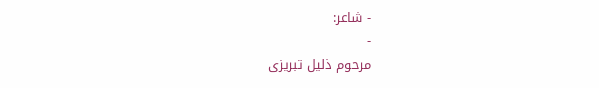- شاعر:
-
مرحوم ذلیل تبریزی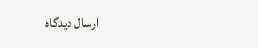ارسال دیدگاه